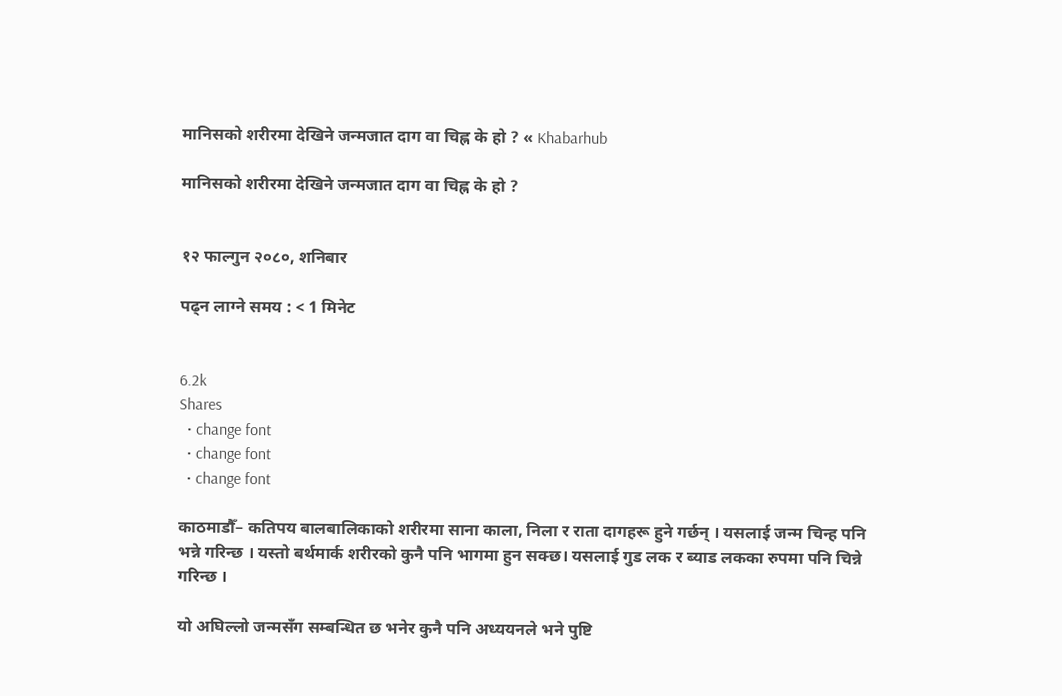मानिसको शरीरमा देखिने जन्मजात दाग वा चिह्न के हो ? « Khabarhub

मानिसको शरीरमा देखिने जन्मजात दाग वा चिह्न के हो ?


१२ फाल्गुन २०८०, शनिबार

पढ्न लाग्ने समय : < 1 मिनेट


6.2k
Shares
  • change font
  • change font
  • change font

काठमाडौँ– कतिपय बालबालिकाको शरीरमा साना काला, निला र राता दागहरू हुने गर्छन् । यसलाई जन्म चिन्ह पनि भन्ने गरिन्छ । यस्तो बर्थमार्क शरीरको कुनै पनि भागमा हुन सक्छ। यसलाई गुड लक र ब्याड लकका रुपमा पनि चिन्ने गरिन्छ ।

यो अघिल्लो जन्मसँग सम्बन्धित छ भनेर कुनै पनि अध्ययनले भने पुष्टि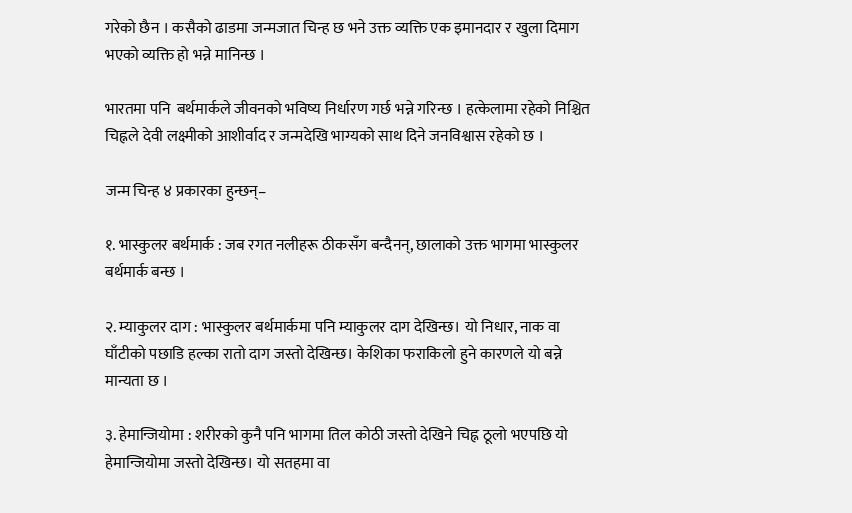गरेको छैन । कसैको ढाडमा जन्मजात चिन्ह छ भने उक्त व्यक्ति एक इमानदार र खुला दिमाग भएको व्यक्ति हो भन्ने मानिन्छ ।

भारतमा पनि  बर्थमार्कले जीवनको भविष्य निर्धारण गर्छ भन्ने गरिन्छ । हत्केलामा रहेको निश्चित चिह्नले देवी लक्ष्मीको आशीर्वाद र जन्मदेखि भाग्यको साथ दिने जनविश्वास रहेको छ ।

जन्म चिन्ह ४ प्रकारका हुन्छन्–

१. भास्कुलर बर्थमार्क : जब रगत नलीहरू ठीकसँग बन्दैनन्, छालाको उक्त भागमा भास्कुलर बर्थमार्क बन्छ ।

२. म्याकुलर दाग : भास्कुलर बर्थमार्कमा पनि म्याकुलर दाग देखिन्छ। यो निधार, नाक वा घाँटीको पछाडि हल्का रातो दाग जस्तो देखिन्छ। केशिका फराकिलो हुने कारणले यो बन्ने मान्यता छ ।

३. हेमान्जियोमा : शरीरको कुनै पनि भागमा तिल कोठी जस्तो देखिने चिह्न ठूलो भएपछि यो हेमान्जियोमा जस्तो देखिन्छ। यो सतहमा वा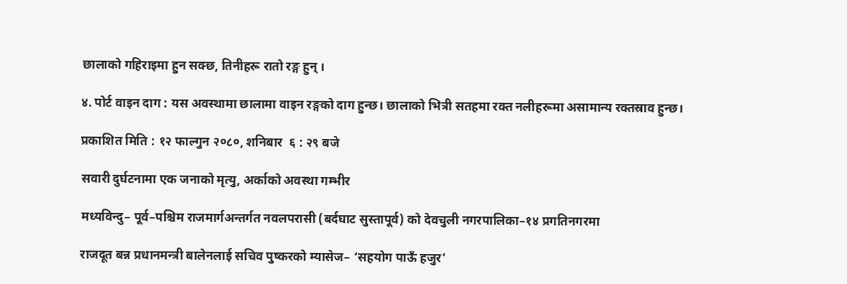छालाको गहिराइमा हुन सक्छ, तिनीहरू रातो रङ्ग हुन् ।

४. पोर्ट वाइन दाग : यस अवस्थामा छालामा वाइन रङ्गको दाग हुन्छ। छालाको भित्री सतहमा रक्त नलीहरूमा असामान्य रक्तस्राव हुन्छ।

प्रकाशित मिति : १२ फाल्गुन २०८०, शनिबार  ६ : २९ बजे

सवारी दुर्घटनामा एक जनाको मृत्यु, अर्काको अवस्था गम्भीर

मध्यविन्दु– पूर्व–पश्चिम राजमार्गअन्तर्गत नवलपरासी (बर्दघाट सुस्तापूर्व) को देवचुली नगरपालिका–१४ प्रगतिनगरमा

राजदूत बन्न प्रधानमन्त्री बालेनलाई सचिव पुष्करको म्यासेज– ‘सहयोग पाऊँ हजुर’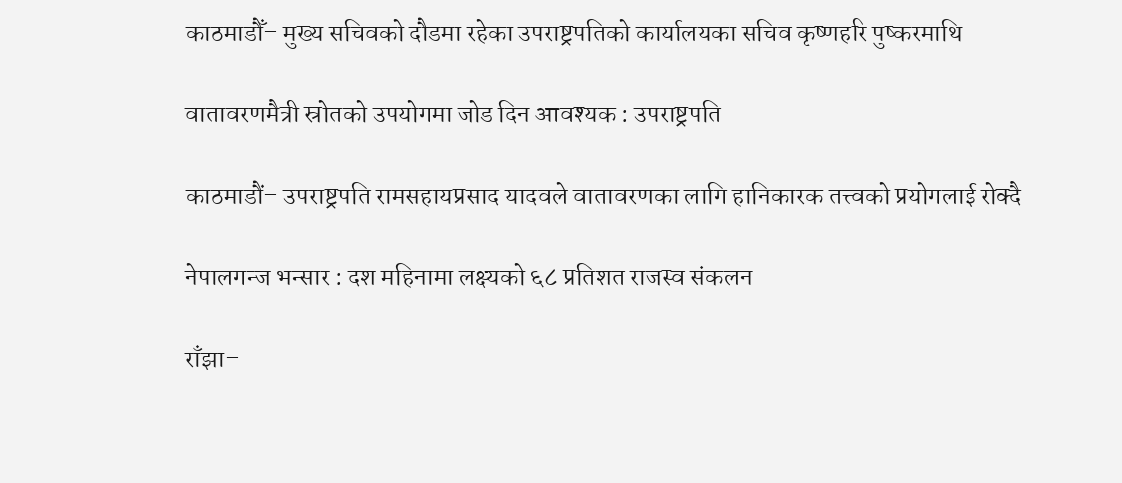काठमाडौँ– मुख्य सचिवको दौडमा रहेका उपराष्ट्रपतिको कार्यालयका सचिव कृष्णहरि पुष्करमाथि

वातावरणमैत्री स्रोतको उपयोगमा जोड दिन आवश्यक : उपराष्ट्रपति

काठमाडौं– उपराष्ट्रपति रामसहायप्रसाद यादवले वातावरणका लागि हानिकारक तत्त्वको प्रयोगलाई रोक्दै

नेपालगन्ज भन्सार : दश महिनामा लक्ष्यको ६८ प्रतिशत राजस्व संकलन

राँझा–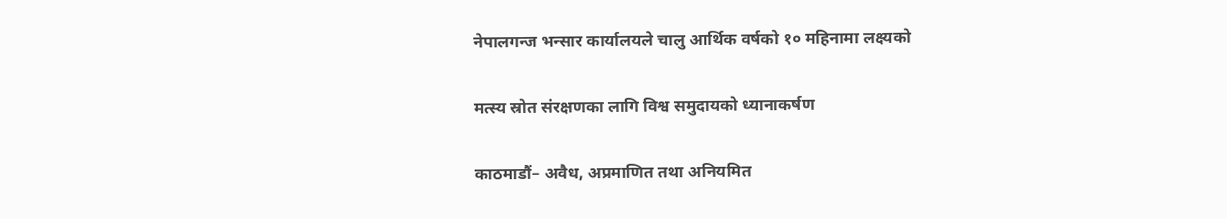नेपालगन्ज भन्सार कार्यालयले चालु आर्थिक वर्षको १० महिनामा लक्ष्यको

मत्स्य स्रोत संरक्षणका लागि विश्व समुदायको ध्यानाकर्षण

काठमाडौं– अवैध, अप्रमाणित तथा अनियमित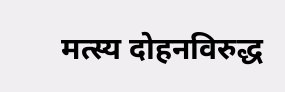मत्स्य दोहनविरुद्ध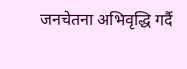जनचेतना अभिवृद्धि गर्दै